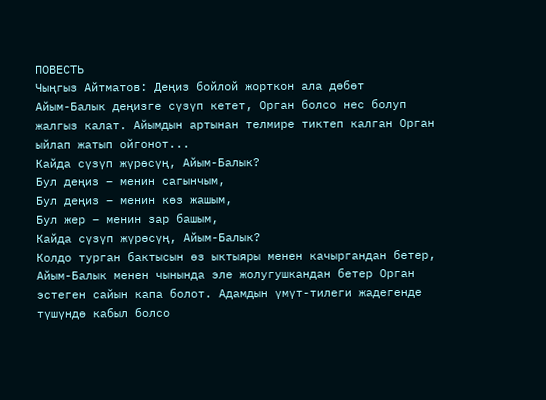ПОВЕСТЬ
Чыңгыз Айтматов: Деңиз бойлой жорткон ала дөбөт
Айым-Балык деңизге сүзүп кетет, Орган болсо нес болуп жалгыз калат. Айымдын артынан телмире тиктеп калган Орган ыйлап жатып ойгонот...
Кайда сүзүп жүрөсүң, Айым-Балык?
Бул деңиз – менин сагынчым,
Бул деңиз – менин көз жашым,
Бул жер – менин зар башым,
Кайда сүзүп жүрөсүң, Айым-Балык?
Колдо турган бактысын өз ыктыяры менен качыргандан бетер, Айым-Балык менен чынында эле жолугушкандан бетер Орган эстеген сайын капа болот. Адамдын үмүт-тилеги жадегенде түшүндө кабыл болсо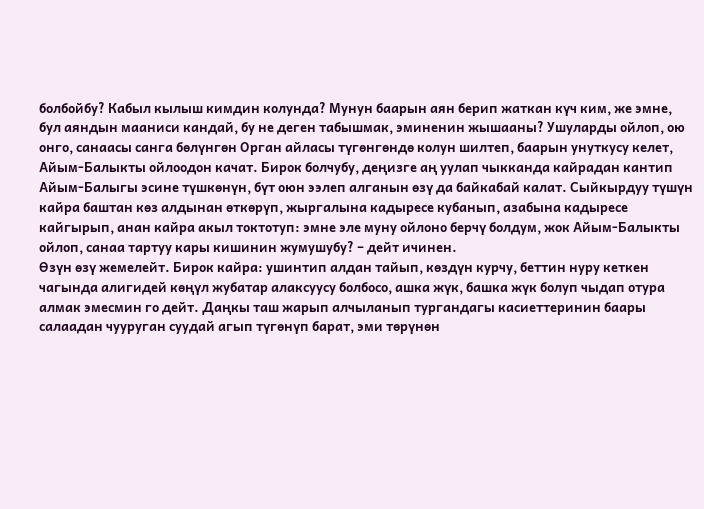болбойбу? Кабыл кылыш кимдин колунда? Мунун баарын аян берип жаткан күч ким, же эмне, бул аяндын мааниси кандай, бу не деген табышмак, эминенин жышааны? Ушуларды ойлоп, ою онго, санаасы санга бөлүнгөн Орган айласы түгөнгөндө колун шилтеп, баарын унуткусу келет, Айым-Балыкты ойлоодон качат. Бирок болчубу, деңизге аң уулап чыкканда кайрадан кантип Айым-Балыгы эсине түшкөнүн, бүт оюн ээлеп алганын өзү да байкабай калат. Сыйкырдуу түшүн кайра баштан көз алдынан өткөрүп, жыргалына кадыресе кубанып, азабына кадыресе кайгырып, анан кайра акыл токтотуп: эмне эле муну ойлоно берчү болдум, жок Айым-Балыкты ойлоп, санаа тартуу кары кишинин жумушубу? – дейт ичинен.
Өзүн өзү жемелейт. Бирок кайра: ушинтип алдан тайып, көздүн курчу, беттин нуру кеткен чагында алигидей көңүл жубатар алаксуусу болбосо, ашка жүк, башка жүк болуп чыдап отура алмак эмесмин го дейт. Даңкы таш жарып алчыланып тургандагы касиеттеринин баары салаадан чууруган суудай агып түгөнүп барат, эми төрүнөн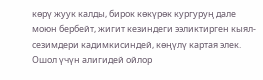көрү жуук калды, бирок көкүрөк кургуруң дале моюн бербейт, жигит кезиндеги ээликтирген кыял-сезимдери кадимкисиндей, көңүлү картая элек. Ошол үчүн алигидей ойлор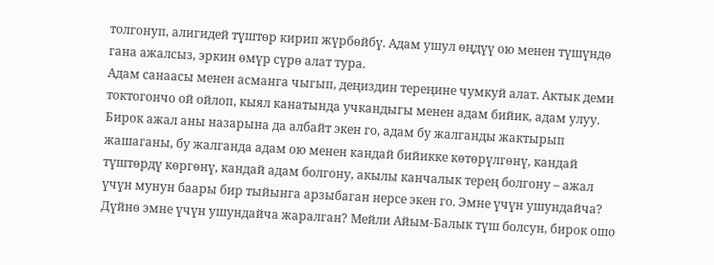толгонуп, алигидей түштөр кирип жүрбөйбү. Адам ушул өңдүү ою менен түшүндө гана ажалсыз, эркин өмүр сүрө алат тура.
Адам санаасы менен асманга чыгып, деңиздин тереңине чумкуй алат. Актык деми токтогончо ой ойлоп, кыял канатында учкандыгы менен адам бийик, адам улуу. Бирок ажал аны назарына да албайт экен го, адам бу жалганды жактырып жашаганы, бу жалганда адам ою менен кандай бийикке көтөрүлгөнү, кандай түштөрдү көргөнү, кандай адам болгону, акылы канчалык терең болгону – ажал үчүн мунун баары бир тыйынга арзыбаган нерсе экен го. Эмне үчүн ушундайча? Дүйнө эмне үчүн ушундайча жаралган? Мейли Айым-Балык түш болсун, бирок ошо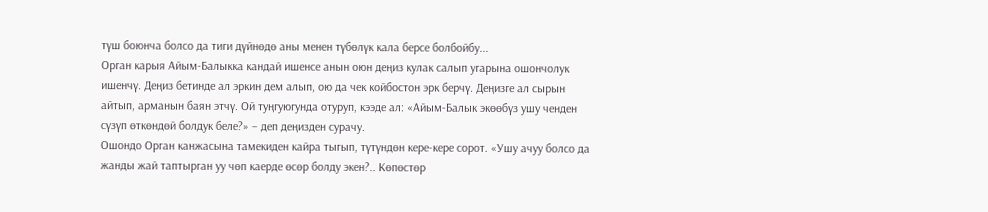түш боюнча болсо да тиги дүйнөдө аны менен түбөлүк кала берсе болбойбу...
Орган карыя Айым-Балыкка кандай ишенсе анын оюн деңиз кулак салып угарына ошончолук ишенчү. Деңиз бетинде ал эркин дем алып, ою да чек койбостон эрк берчү. Деңизге ал сырын айтып, арманын баян этчү. Ой туңгуюгунда отуруп, кээде ал: «Айым-Балык экөөбүз ушу ченден сүзүп өткөндөй болдук беле?» – деп деңизден сурачу.
Ошондо Орган канжасына тамекиден кайра тыгып, түтүндөн кере-кере сорот. «Ушу ачуу болсо да жанды жай таптырган уу чөп каерде өсөр болду экен?.. Көпөстөр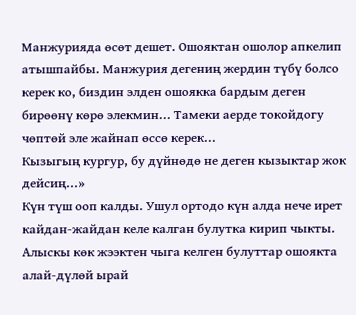Манжурияда өсөт дешет. Ошояктан ошолор апкелип атышпайбы. Манжурия дегениң жердин түбү болсо керек ко, биздин элден ошоякка бардым деген бирөөнү көрө элекмин... Тамеки аерде токойдогу чөптөй эле жайнап өссө керек...
Кызыгың кургур, бу дүйнөдө не деген кызыктар жок дейсиң...»
Күн түш ооп калды. Ушул ортодо күн алда нече ирет кайдан-жайдан келе калган булутка кирип чыкты. Алыскы көк жээктен чыга келген булуттар ошоякта алай-дүлөй ырай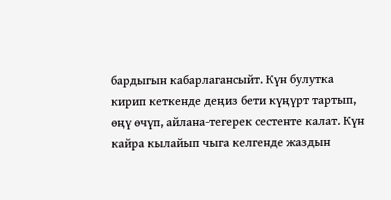бардыгын кабарлагансыйт. Күн булутка кирип кеткенде деңиз бети күңүрт тартып, өңү өчүп, айлана-тегерек сестенте калат. Күн кайра кылайып чыга келгенде жаздын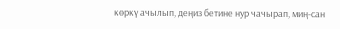көркү ачылып, деңиз бетине нур чачырап, миң-сан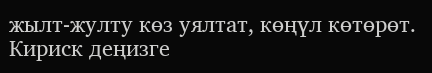жылт-жулту көз уялтат, көңүл көтөрөт.
Кириск деңизге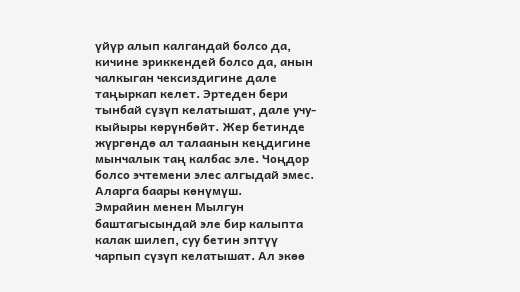үйүр алып калгандай болсо да, кичине эриккендей болсо да, анын чалкыган чексиздигине дале таңыркап келет. Эртеден бери тынбай сүзүп келатышат, дале учу-кыйыры көрүнбөйт. Жер бетинде жүргөндө ал талаанын кеңдигине мынчалык таң калбас эле. Чоңдор болсо эчтемени элес алгыдай эмес. Аларга баары көнүмүш.
Эмрайин менен Мылгун баштагысындай эле бир калыпта калак шилеп, суу бетин эптүү чарпып сүзүп келатышат. Ал экөө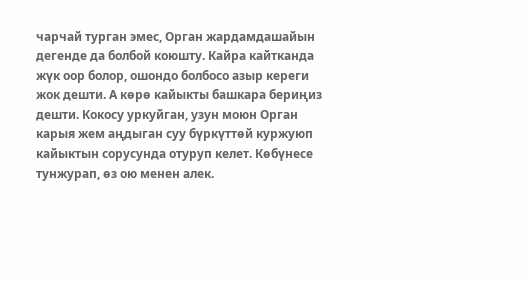чарчай турган эмес, Орган жардамдашайын дегенде да болбой коюшту. Кайра кайтканда жүк оор болор, ошондо болбосо азыр кереги жок дешти. А көрө кайыкты башкара бериңиз дешти. Кокосу уркуйган, узун моюн Орган карыя жем аңдыган суу бүркүттөй куржуюп кайыктын сорусунда отуруп келет. Көбүнесе тунжурап, өз ою менен алек.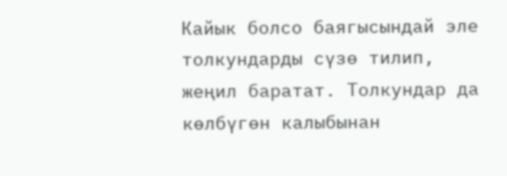Кайык болсо баягысындай эле толкундарды сүзө тилип, жеңил баратат. Толкундар да көлбүгөн калыбынан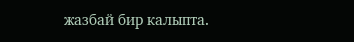жазбай бир калыпта.